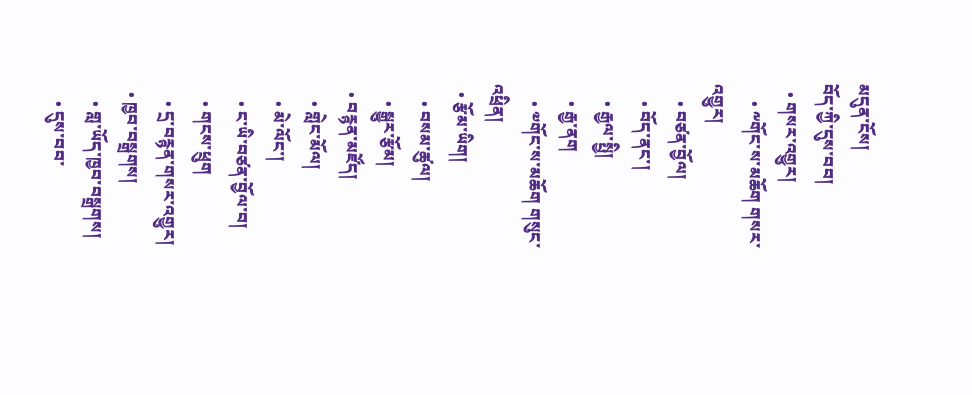མདུན་ངོས།
བོད་ཀྱི་དུས་བབ།
  • གསར་འགྱུར།
    • ༸གོང་ས་མཆོག གསར་འགྱུར།
    • བཙན་བྱོལ།
    • བོད་ནང་།
    • རྒྱལ་སྤྱི།
    • རྒྱ་ནག
    • ༧གོང་ས་མཆོག གསུང་འཕྲིན།
  • རྩོམ་ཡིག།
    • བསམ་ཚུལ།
    • སྒྱུར་རྩོམ།
  • བརྙན་མཛོད།
    • གླེང་མོལ།
    • མེ་ལོང་།
    • ང་ཡི་བཙན་བྱོལ་བ།
    • གངས་ཕྲུག
    • དྲ་བརྙན་གསར་འགྱུར།
  • ཁྱབ་བསྒྲགས།
    • གླ་ཡོད་ཁྱབ་བསྒྲགས།
    • དུས་བབ་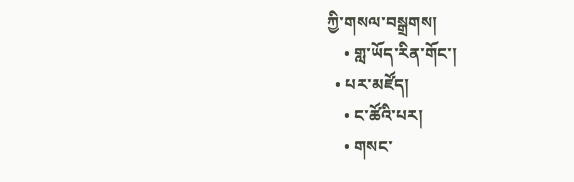ཀྱི་གསལ་བསྒྲགས།
    • གླ་ཡོད་རིན་གོང་།
  • པར་མཛོད།
    • ང་ཚོའི་པར།
    • གསང་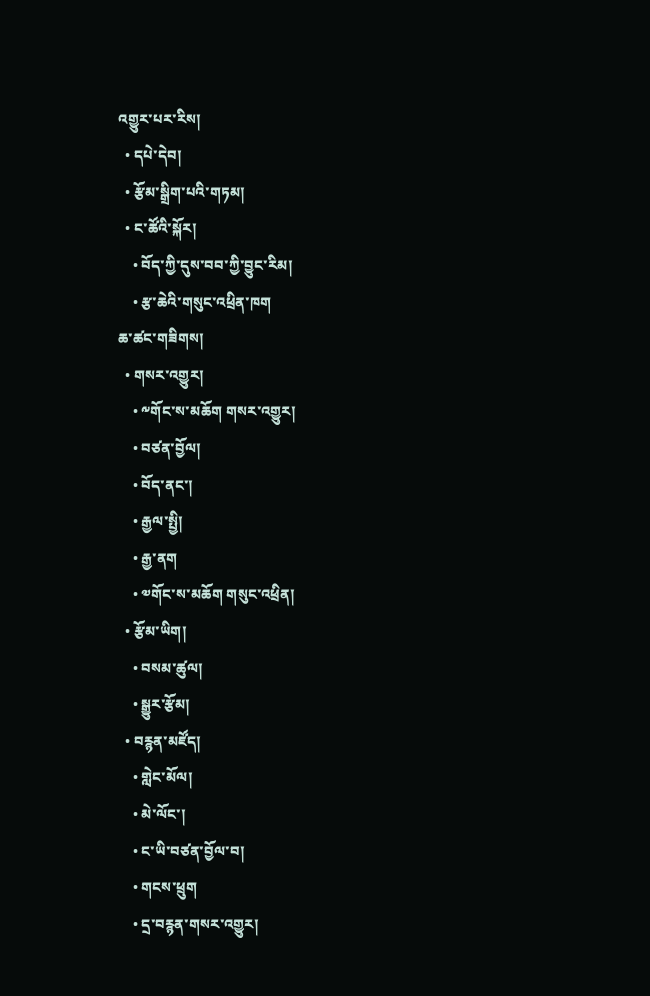འགྱུར་པར་རིས།
  • དཔེ་དེབ།
  • རྩོམ་སྒྲིག་པའི་གཏམ།
  • ང་ཚོའི་སྐོར།
    • བོད་ཀྱི་དུས་བབ་ཀྱི་བྱུང་རིམ།
    • རྩ་ཆེའི་གསུང་འཕྲིན་ཁག
ཆ་ཚང་གཟིགས།
  • གསར་འགྱུར།
    • ༸གོང་ས་མཆོག གསར་འགྱུར།
    • བཙན་བྱོལ།
    • བོད་ནང་།
    • རྒྱལ་སྤྱི།
    • རྒྱ་ནག
    • ༧གོང་ས་མཆོག གསུང་འཕྲིན།
  • རྩོམ་ཡིག།
    • བསམ་ཚུལ།
    • སྒྱུར་རྩོམ།
  • བརྙན་མཛོད།
    • གླེང་མོལ།
    • མེ་ལོང་།
    • ང་ཡི་བཙན་བྱོལ་བ།
    • གངས་ཕྲུག
    • དྲ་བརྙན་གསར་འགྱུར།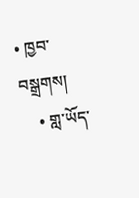• ཁྱབ་བསྒྲགས།
    • གླ་ཡོད་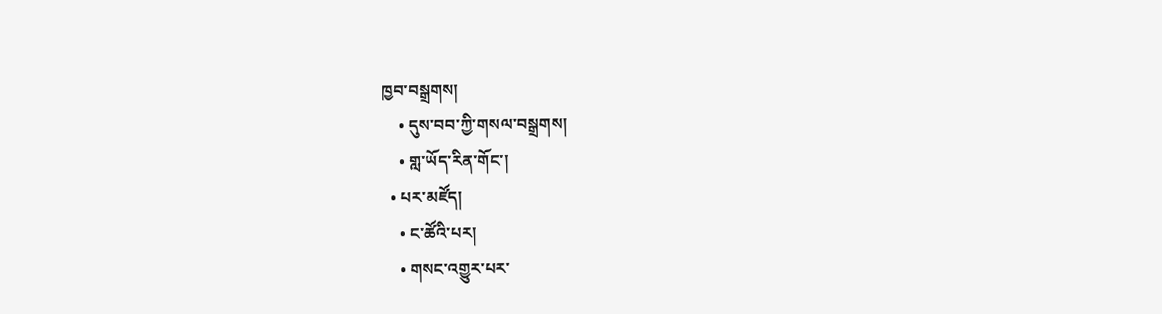ཁྱབ་བསྒྲགས།
    • དུས་བབ་ཀྱི་གསལ་བསྒྲགས།
    • གླ་ཡོད་རིན་གོང་།
  • པར་མཛོད།
    • ང་ཚོའི་པར།
    • གསང་འགྱུར་པར་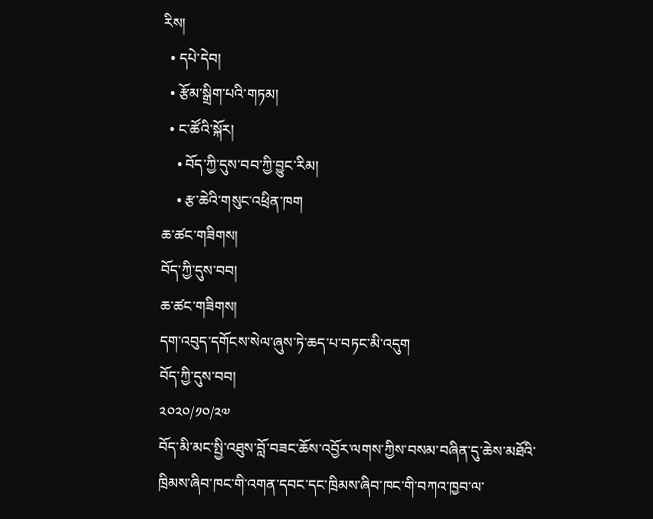རིས།
  • དཔེ་དེབ།
  • རྩོམ་སྒྲིག་པའི་གཏམ།
  • ང་ཚོའི་སྐོར།
    • བོད་ཀྱི་དུས་བབ་ཀྱི་བྱུང་རིམ།
    • རྩ་ཆེའི་གསུང་འཕྲིན་ཁག
ཆ་ཚང་གཟིགས།
བོད་ཀྱི་དུས་བབ།
ཆ་ཚང་གཟིགས།
དག་འབུད་དགོངས་སེལ་ཞུས་ཏེ་ཆད་པ་བཏང་མི་འདུག
བོད་ཀྱི་དུས་བབ།
༢༠༢༠/༡༠/༢༧
བོད་མི་མང་སྤྱི་འཐུས་བློ་བཟང་ཆོས་འབྱོར་ལགས་ཀྱིས་བསམ་བཞིན་དུ་ཆེས་མཐོའི་ཁྲིམས་ཞིབ་ཁང་གི་འགན་དབང་དང་ཁྲིམས་ཞིབ་ཁང་གི་བཀའ་ཁྱབ་ལ་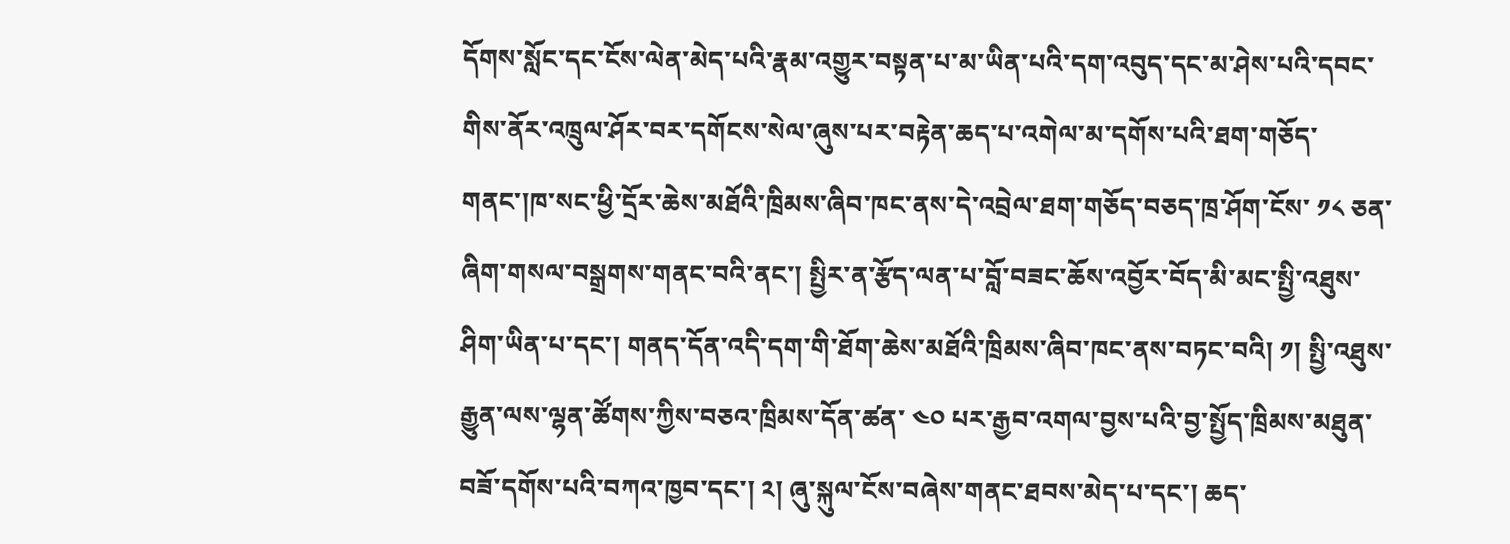དོགས་སློང་དང་ངོས་ལེན་མེད་པའི་རྣམ་འགྱུར་བསྟན་པ་མ་ཡིན་པའི་དག་འབུད་དང་མ་ཤེས་པའི་དབང་གིས་ནོར་འཁྲུལ་ཤོར་བར་དགོངས་སེལ་ཞུས་པར་བརྟེན་ཆད་པ་འགེལ་མ་དགོས་པའི་ཐག་གཅོད་གནང་།ཁ་སང་ཕྱི་དྲོར་ཆེས་མཐོའི་ཁྲིམས་ཞིབ་ཁང་ནས་དེ་འབྲེལ་ཐག་གཅོད་བཅད་ཁྲ་ཤོག་ངོས་ ༡༨ ཅན་ཞིག་གསལ་བསྒྲགས་གནང་བའི་ནང་། སྤྱིར་ན་རྩོད་ལན་པ་བློ་བཟང་ཆོས་འབྱོར་བོད་མི་མང་སྤྱི་འཐུས་ཤིག་ཡིན་པ་དང་། གནད་དོན་འདི་དག་གི་ཐོག་ཆེས་མཐོའི་ཁྲིམས་ཞིབ་ཁང་ནས་བཏང་བའི། ༡། སྤྱི་འཐུས་རྒྱུན་ལས་ལྷན་ཚོགས་ཀྱིས་བཅའ་ཁྲིམས་དོན་ཚན་ ༤༠ པར་རྒྱབ་འགལ་བྱས་པའི་བྱ་སྤྱོད་ཁྲིམས་མཐུན་བཟོ་དགོས་པའི་བཀའ་ཁྱབ་དང་། ༢། ཞུ་སྐུལ་ངོས་བཞེས་གནང་ཐབས་མེད་པ་དང་། ཆད་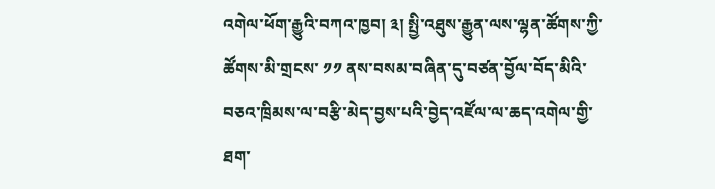འགེལ་ཕོག་རྒྱུའི་བཀའ་ཁྱབ། ༣། སྤྱི་འཐུས་རྒྱུན་ལས་ལྷན་ཚོགས་ཀྱི་ཚོགས་མི་གྲངས་ ༡༡ ནས་བསམ་བཞིན་དུ་བཙན་བྱོལ་བོད་མིའི་བཅའ་ཁྲིམས་ལ་བརྩི་མེད་བྱས་པའི་བྱེད་འཛོལ་ལ་ཆད་འགེལ་གྱི་ཐག་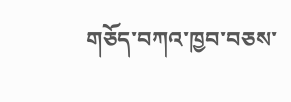གཅོད་བཀའ་ཁྱབ་བཅས་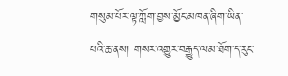གསུམ་པོར་ལྟ་ཀློག་བྱས་མྱོང་མཁན་ཞིག་ཡིན་པའི་ཆ་ནས། གསར་འགྱུར་བརྒྱུད་ལམ་ཐོག་ད་རུང་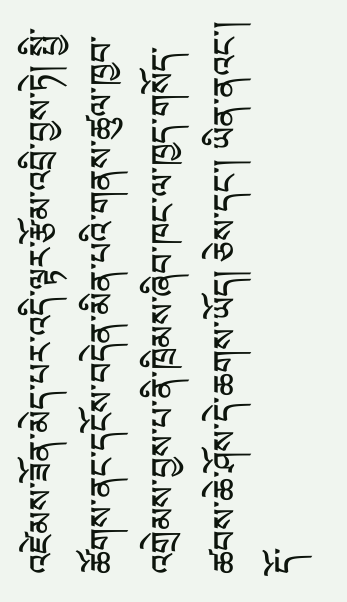འཛེམས་ཟོན་མེད་པར་འདི་ལྟར་རྩོམ་འབྲི་བྱས་ཏེ། སྤྱི་ཚོགས་ནང་དངོས་བདེན་མིན་པའི་གནས་ཚུལ་ཁྱབ་འགྲེམས་བྱས་པ་ནི་ཁྲིམས་ཞིབ་ཁང་ལ་ཁྱད་གསོད་ཚབས་ཆེ་ཤོས་དེ་ཆགས་ཡོད། ཅེས་དང་། ཡིན་ནའང་། དོ་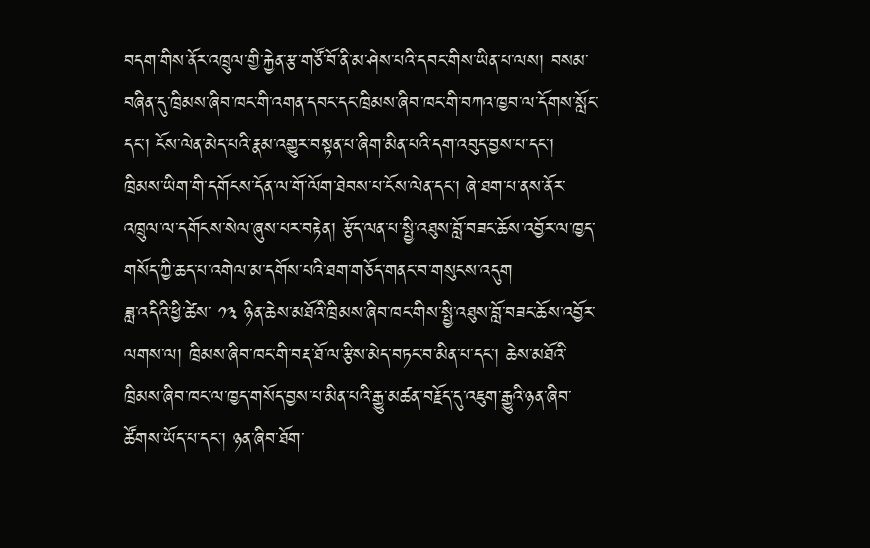བདག་གིས་ནོར་འཁྲུལ་གྱི་རྐྱེན་རྩ་གཙོ་བོ་ནི་མ་ཤེས་པའི་དབང་གིས་ཡིན་པ་ལས། བསམ་བཞིན་དུ་ཁྲིམས་ཞིབ་ཁང་གི་འགན་དབང་དང་ཁྲིམས་ཞིབ་ཁང་གི་བཀའ་ཁྱབ་ལ་དོགས་སློང་དང་། ངོས་ལེན་མེད་པའི་རྣམ་འགྱུར་བསྟན་པ་ཞིག་མིན་པའི་དག་འབུད་བྱས་པ་དང་། ཁྲིམས་ཡིག་གི་དགོངས་དོན་ལ་གོ་ལོག་ཐེབས་པ་ངོས་ལེན་དང་། ཞེ་ཐག་པ་ནས་ནོར་འཁྲུལ་ལ་དགོངས་སེལ་ཞུས་པར་བརྟེན། རྩོད་ལན་པ་སྤྱི་འཐུས་བློ་བཟང་ཆོས་འབྱོར་ལ་ཁྱད་གསོད་ཀྱི་ཆད་པ་འགེལ་མ་དགོས་པའི་ཐག་གཅོད་གནང་བ་གསུངས་འདུག
ཟླ་འདིའི་ཕྱི་ཚེས་ ༡༣ ཉིན་ཆེས་མཐོའི་ཁྲིམས་ཞིབ་ཁང་གིས་སྤྱི་འཐུས་བློ་བཟང་ཆོས་འབྱོར་ལགས་ལ། ཁྲིམས་ཞིབ་ཁང་གི་བརྡ་ཐོ་ལ་རྩིས་མེད་བཏང་བ་མིན་པ་དང་། ཆེས་མཐོའི་ཁྲིམས་ཞིབ་ཁང་ལ་ཁྱད་གསོད་བྱས་པ་མིན་པའི་རྒྱུ་མཚན་བརྗོད་དུ་འཇུག་རྒྱུའི་ཉན་ཞིབ་ཚོགས་ཡོད་པ་དང་། ཉན་ཞིབ་ཐོག་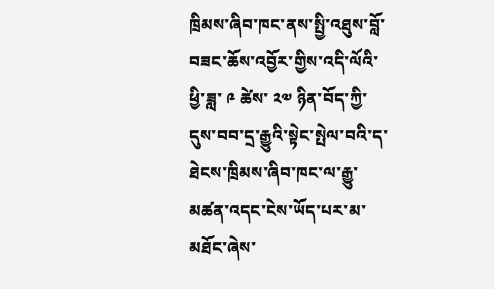ཁྲིམས་ཞིབ་ཁང་ནས་སྤྱི་འཐུས་བློ་བཟང་ཆོས་འབྱོར་གྱིས་འདི་ལོའི་ཕྱི་ཟླ་ ༩ ཚེས་ ༢༧ ཉིན་བོད་ཀྱི་དུས་བབ་དྲ་རྒྱུའི་སྟེང་སྤེལ་བའི་ད་ཐེངས་ཁྲིམས་ཞིབ་ཁང་ལ་རྒྱུ་མཚན་འདང་ངེས་ཡོད་པར་མ་མཐོང་ཞེས་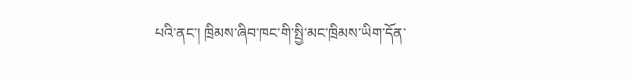པའི་ནང་། ཁྲིམས་ཞིབ་ཁང་གི་སྤྱི་མང་ཁྲིམས་ཡིག་དོན་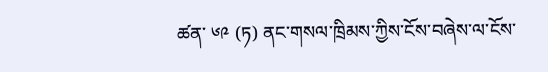ཚན་ ༦༩ (ཏ) ནང་གསལ་ཁྲིམས་ཀྱིས་ངོས་བཞེས་ལ་ངོས་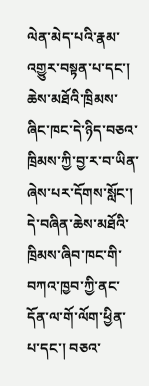ལེན་མེད་པའི་རྣམ་འགྱུར་བསྟན་པ་དང་། ཆེས་མཐོའི་ཁྲིམས་ཞིང་ཁང་དེ་ཉིད་བཅའ་ཁྲིམས་ཀྱི་བྱ་ར་བ་ཡིན་ཞེས་པར་དོགས་སློང་། དེ་བཞིན་ཆེས་མཐོའི་ཁྲིམས་ཞིབ་ཁང་གི་བཀའ་ཁྱབ་ཀྱི་ནང་དོན་ལ་གོ་ལོག་ཕྱིན་པ་དང་། བཅའ་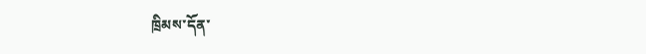ཁྲིམས་དོན་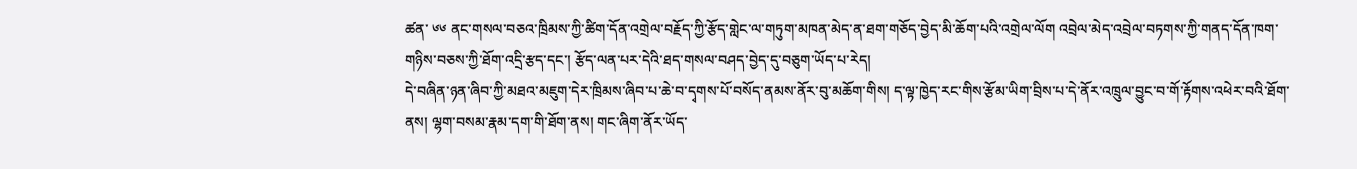ཚན་ ༦༦ ནང་གསལ་བཅའ་ཁྲིམས་ཀྱི་ཚིག་དོན་འགྲེལ་བརྗོད་ཀྱི་རྩོད་གླེང་ལ་གཏུག་མཁན་མེད་ན་ཐག་གཅོད་བྱེད་མི་ཆོག་པའི་འགྲེལ་ལོག འབྲེལ་མེད་འབྲེལ་བཏགས་ཀྱི་གནད་དོན་ཁག་གཉིས་བཅས་ཀྱི་ཐོག་འདྲི་རྩད་དང་། རྩོད་ལན་པར་དེའི་ཐད་གསལ་བཤད་བྱེད་དུ་བཅུག་ཡོད་པ་རེད།
དེ་བཞིན་ཉན་ཞིབ་ཀྱི་མཐའ་མཇུག་དེར་ཁྲིམས་ཞིབ་པ་ཆེ་བ་དྭགས་པོ་བསོད་ནམས་ནོར་བུ་མཆོག་གིས། ད་ལྟ་ཁྱེད་རང་གིས་རྩོམ་ཡིག་བྲིས་པ་དེ་ནོར་འཁྲུལ་བྱུང་བ་གོ་རྟོགས་འཕེར་བའི་ཐོག་ནས། ལྷག་བསམ་རྣམ་དག་གི་ཐོག་ནས། གང་ཞིག་ནོར་ཡོད་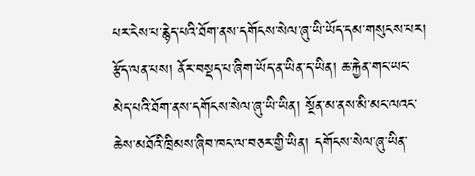པར་ངེས་པ་རྙེད་པའི་ཐོག་ནས་དགོངས་སེལ་ཞུ་ཡི་ཡོད་དམ་གསུངས་པར། རྩོད་ལན་པས། ནོར་བསྡད་པ་ཞིག་ཡོད་ན་ཡིན་ད་ཡིན། ཆ་རྐྱེན་གང་ཡང་མེད་པའི་ཐོག་ནས་དགོངས་སེལ་ཞུ་ཡི་ཡིན། སྔོན་མ་ནས་མི་མང་ལའང་ཆེས་མཐོའི་ཁྲིམས་ཞིབ་ཁང་ལ་བཅར་གྱི་ཡིན། དགོངས་སེལ་ཞུ་ཡིན་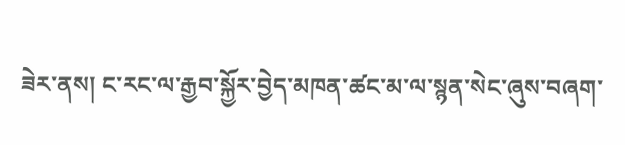ཟེར་ནས། ང་རང་ལ་རྒྱབ་སྐྱོར་བྱེད་མཁན་ཚང་མ་ལ་སྙན་སེང་ཞུས་བཞག་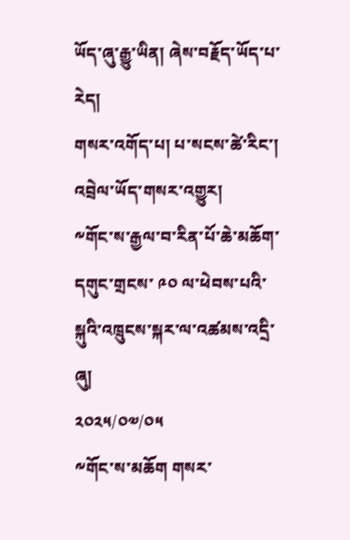ཡོད་ཞུ་རྒྱུ་ཡིན། ཞེས་བརྗོད་ཡོད་པ་རེད།
གསར་འགོད་པ། པ་སངས་ཚེ་རིང་།
འབྲེལ་ཡོད་གསར་འགྱུར།
༸གོང་ས་རྒྱལ་བ་རིན་པོ་ཆེ་མཆོག་དགུང་གྲངས་ ༩༠ ལ་ཕེབས་པའི་སྐུའི་འཁྲུངས་སྐར་ལ་འཚམས་འདྲི་ཞུ།
༢༠༢༥/༠༧/༠༥
༸གོང་ས་མཆོག གསར་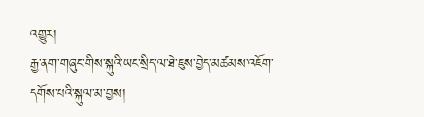འགྱུར།
རྒྱ་ནག་གཞུང་གིས་སྐུའི་ཡང་སྲིད་ལ་ཐེ་ཇུས་བྱེད་མཚམས་འཇོག་དགོས་པའི་སྐུལ་མ་བྱས།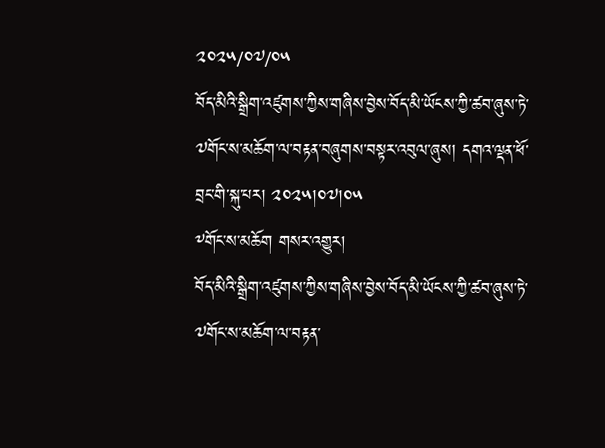༢༠༢༥/༠༧/༠༥
བོད་མིའི་སྒྲིག་འཛུགས་ཀྱིས་གཞིས་བྱེས་བོད་མི་ཡོངས་ཀྱི་ཚབ་ཞུས་ཏེ་༧གོང་ས་མཆོག་ལ་བརྟན་བཞུགས་བསྟར་འབུལ་ཞུས། དགའ་ལྡན་ཕོ་བྲང་གི་སྐུ་པར། ༢༠༢༥།༠༧།༠༥
༸གོང་ས་མཆོག གསར་འགྱུར།
བོད་མིའི་སྒྲིག་འཛུགས་ཀྱིས་གཞིས་བྱེས་བོད་མི་ཡོངས་ཀྱི་ཚབ་ཞུས་ཏེ་༧གོང་ས་མཆོག་ལ་བརྟན་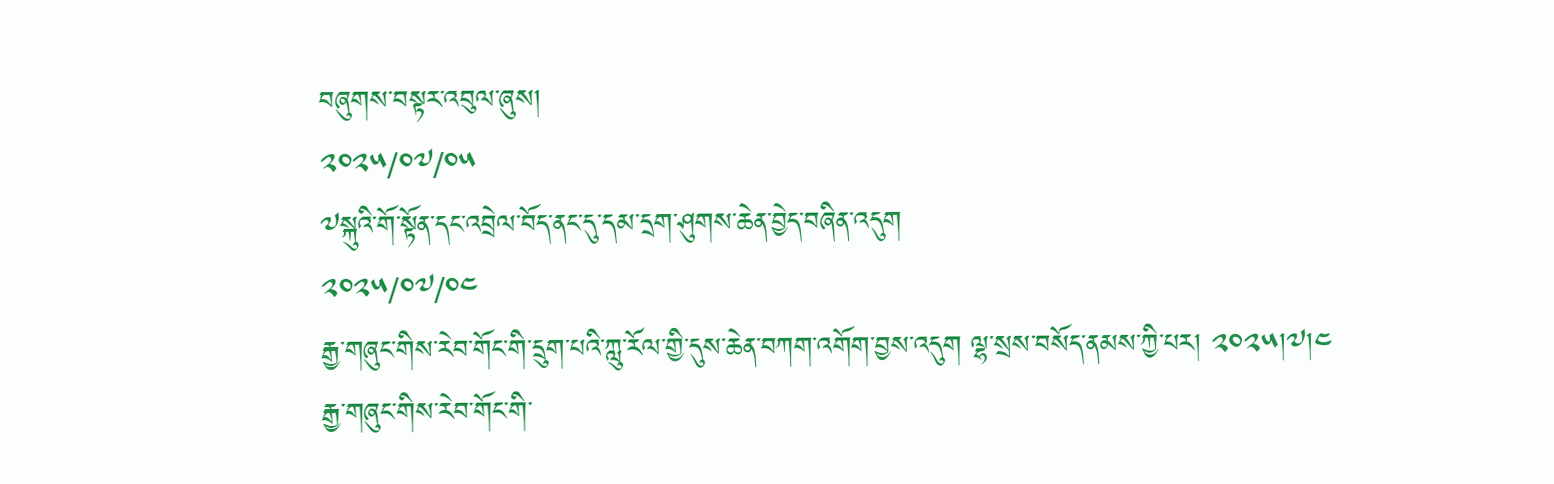བཞུགས་བསྟར་འབུལ་ཞུས།
༢༠༢༥/༠༧/༠༥
༧སྐུའི་གོ་སྟོན་དང་འབྲེལ་བོད་ནང་དུ་དམ་དྲག་ཤུགས་ཆེན་བྱེད་བཞིན་འདུག
༢༠༢༥/༠༧/༠༤
རྒྱ་གཞུང་གིས་རེབ་གོང་གི་དྲུག་པའི་ཀླུ་རོལ་གྱི་དུས་ཆེན་བཀག་འགོག་བྱས་འདུག ལྷ་སྲས་བསོད་ནམས་ཀྱི་པར། ༢༠༢༥།༧།༤
རྒྱ་གཞུང་གིས་རེབ་གོང་གི་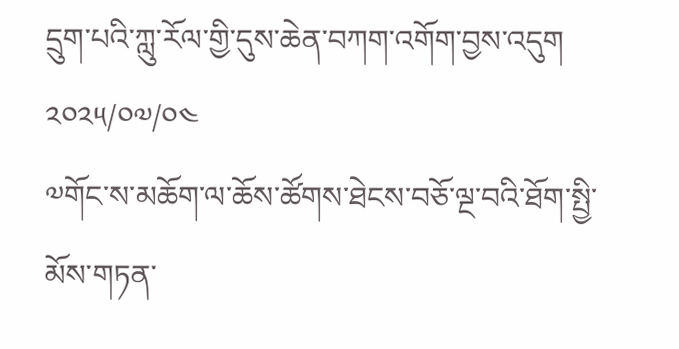དྲུག་པའི་ཀླུ་རོལ་གྱི་དུས་ཆེན་བཀག་འགོག་བྱས་འདུག
༢༠༢༥/༠༧/༠༤
༧གོང་ས་མཆོག་ལ་ཆོས་ཚོགས་ཐེངས་བཅོ་ལྔ་བའི་ཐོག་སྤྱི་མོས་གཏན་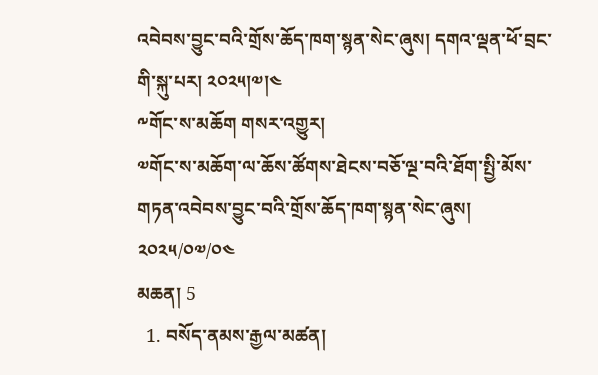འབེབས་བྱུང་བའི་གྲོས་ཆོད་ཁག་སྙན་སེང་ཞུས། དགའ་ལྡན་ཕོ་བྲང་གི་སྐུ་པར། ༢༠༢༥།༧།༤
༸གོང་ས་མཆོག གསར་འགྱུར།
༧གོང་ས་མཆོག་ལ་ཆོས་ཚོགས་ཐེངས་བཅོ་ལྔ་བའི་ཐོག་སྤྱི་མོས་གཏན་འབེབས་བྱུང་བའི་གྲོས་ཆོད་ཁག་སྙན་སེང་ཞུས།
༢༠༢༥/༠༧/༠༤
མཆན། 5
  1. བསོད་ནམས་རྒྱལ་མཚན།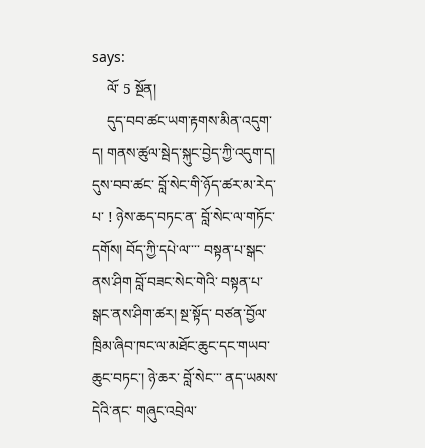says:
    ལོ་ 5 སྔོན།
    དུད་བབ་ཚང་ཡག་རྟགས་མིན་འདུག་ད། གནས་ཚུལ་སྦེད་སྐུང་བྱེད་ཀྱི་འདུག་ད། དུས་བབ་ཚང་ བློ་སེང་གི་ཉོད་ཚར་མ་རེད་པ་ ! ཉེས་ཆད་བཏང་ན་ བློ་སེང་ལ་གཏོང་དགོས། བོད་ཀྱི་དཔེ་ལ་་་་ བསྟན་པ་སྒང་ནས་ཤིག བློ་བཟང་སེང་གེའི་ བསྟན་པ་སྒང་ནས་ཤིག་ཚར། སྔ་སྟོད་ བཙན་བྱོལ་ཁྲིམ་ཞིབ་ཁང་ལ་མཐོང་ཆུང་དང་གཡབ་ཆུང་བཏང་། ཉེ་ཆར་ བློ་སེང་་་ ནད་ཡམས་དེའི་ནང་ གཞུང་འབྲེལ་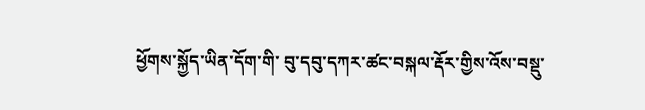ཕྱོགས་སྐྱོད་ཡིན་དོག་གི་ བུ་དབུ་དཀར་ཚང་བསྐལ་རྡོར་གྱིས་འོས་བསྡུ་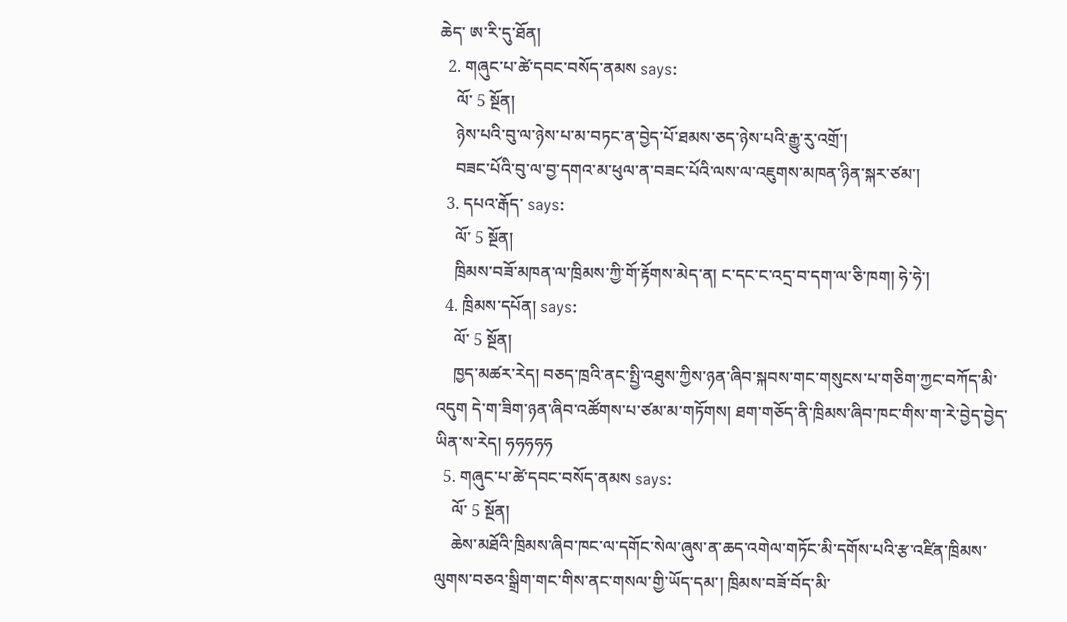ཆེད་ ཨ་རི་དུ་ཐོན།
  2. གཞུང་པ་ཚེ་དབང་བསོད་ནམས says:
    ལོ་ 5 སྔོན།
    ཉེས་པའི་བུ་ལ་ཉེས་པ་མ་བཏང་ན་བྱེད་པོ་ཐམས་ཅད་ཉེས་པའི་རྒྱུ་རུ་འགྲོ་།
    བཟང་པོའི་བུ་ལ་བྱ་དགའ་མ་ཕུལ་ན་བཟང་པོའི་ལས་ལ་འཇུགས་མཁན་ཉིན་སྐར་ཙམ་།
  3. དཔའ་རྒོད་ says:
    ལོ་ 5 སྔོན།
    ཁྲིམས་བཟོ་མཁན་ལ་ཁྲིམས་ཀྱི་གོ་རྟོགས་མེད་ན། ང་དང་ང་འདྲ་བ་དག་ལ་ཅི་ཁག། ཧེ་ཧེ་།
  4. ཁྲིམས་དཔོན། says:
    ལོ་ 5 སྔོན།
    ཁྱད་མཚར་རེད། བཅད་ཁྲའི་ནང་སྤྱི་འཐུས་ཀྱིས་ཉན་ཞིབ་སྐབས་གང་གསུངས་པ་གཅིག་ཀྱང་བཀོད་མི་འདུག དེ་ག་ཟིག་ཉན་ཞིབ་འཚོགས་པ་ཙམ་མ་གཏོགས། ཐག་གཅོད་ནི་ཁྲིམས་ཞིབ་ཁང་གིས་ག་རེ་བྱེད་བྱེད་ཡིན་ས་རེད། ཧཧཧཧཧ
  5. གཞུང་པ་ཚེ་དབང་བསོད་ནམས says:
    ལོ་ 5 སྔོན།
    ཆེས་མཐོའི་ཁྲིམས་ཞིབ་ཁང་ལ་དགོང་སེལ་ཞུས་ན་ཆད་འགེལ་གཏོང་མི་དགོས་པའི་རྩ་འཛིན་ཁྲིམས་ལུགས་བཅའ་སྒྲིག་གང་གིས་ནང་གསལ་གྱི་ཡོད་དམ་། ཁྲིམས་བཟོ་བོད་མི་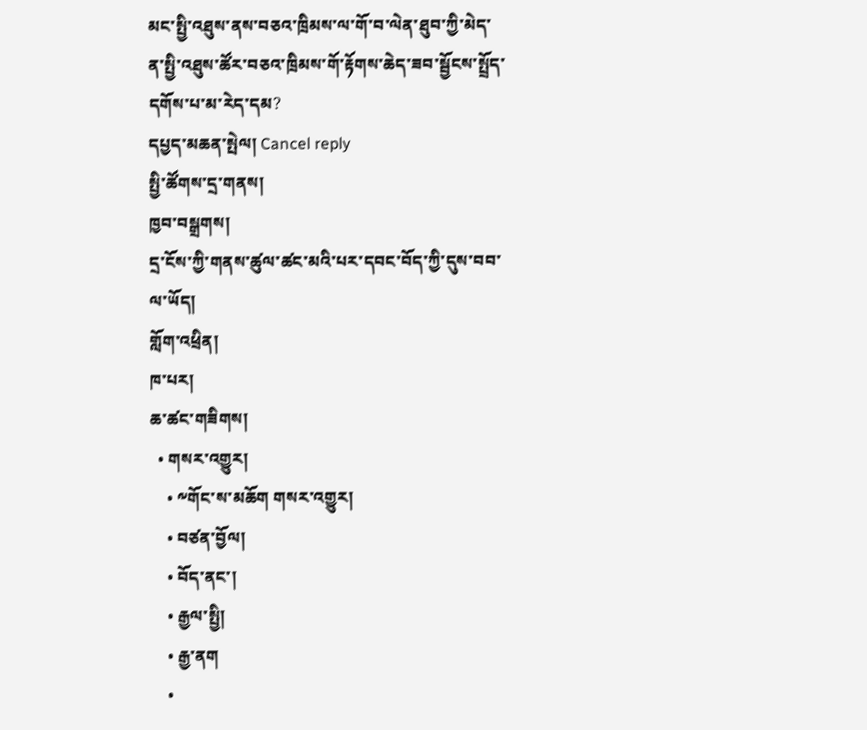མང་སྤྱི་འཐུས་ནས་བཅའ་ཁྲིམས་ལ་གོ་བ་ལེན་ཐུབ་ཀྱི་མེད་ན་སྤྱི་འཐུས་ཚོར་བཅའ་ཁྲིམས་གོ་རྟོགས་ཆེད་ཟབ་སྦྱོངས་སྤྲོད་དགོས་པ་མ་རེད་དམ?
དཔྱད་མཆན་སྤེལ། Cancel reply
སྤྱི་ཚོགས་དྲ་གནས།
ཁྱབ་བསྒྲགས།
དྲ་ངོས་ཀྱི་གནས་ཚུལ་ཚང་མའི་པར་དབང་བོད་ཀྱི་དུས་བབ་ལ་ཡོད།
གློག་འཕྲིན།
ཁ་པར།
ཆ་ཚང་གཟིགས།
  • གསར་འགྱུར།
    • ༸གོང་ས་མཆོག གསར་འགྱུར།
    • བཙན་བྱོལ།
    • བོད་ནང་།
    • རྒྱལ་སྤྱི།
    • རྒྱ་ནག
    •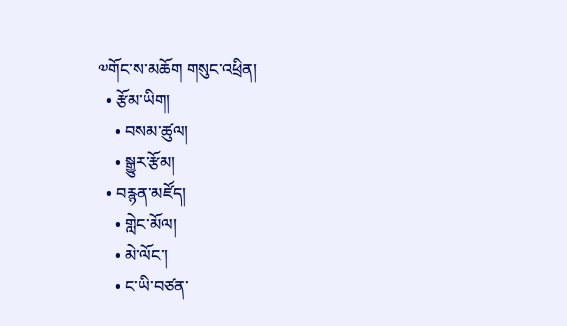༧གོང་ས་མཆོག གསུང་འཕྲིན།
  • རྩོམ་ཡིག།
    • བསམ་ཚུལ།
    • སྒྱུར་རྩོམ།
  • བརྙན་མཛོད།
    • གླེང་མོལ།
    • མེ་ལོང་།
    • ང་ཡི་བཙན་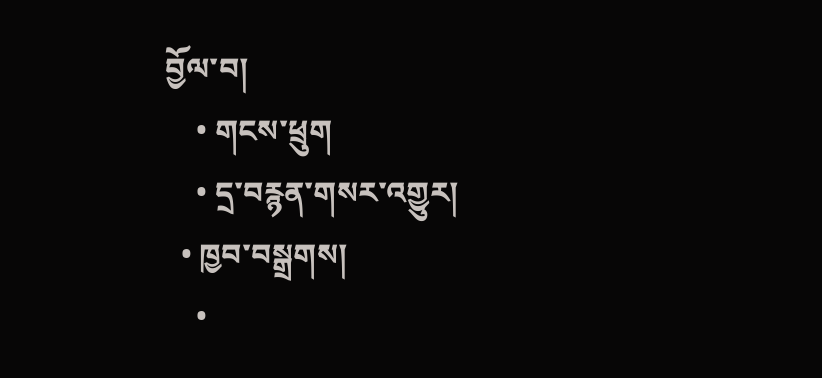བྱོལ་བ།
    • གངས་ཕྲུག
    • དྲ་བརྙན་གསར་འགྱུར།
  • ཁྱབ་བསྒྲགས།
    •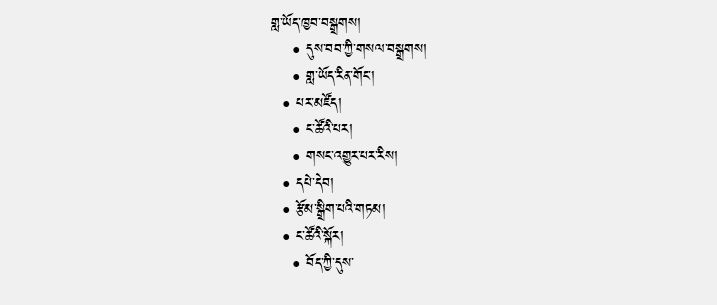གླ་ཡོད་ཁྱབ་བསྒྲགས།
    • དུས་བབ་ཀྱི་གསལ་བསྒྲགས།
    • གླ་ཡོད་རིན་གོང་།
  • པར་མཛོད།
    • ང་ཚོའི་པར།
    • གསང་འགྱུར་པར་རིས།
  • དཔེ་དེབ།
  • རྩོམ་སྒྲིག་པའི་གཏམ།
  • ང་ཚོའི་སྐོར།
    • བོད་ཀྱི་དུས་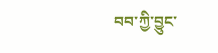བབ་ཀྱི་བྱུང་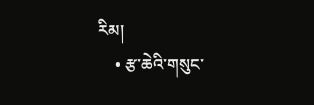རིམ།
    • རྩ་ཆེའི་གསུང་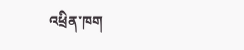འཕྲིན་ཁག